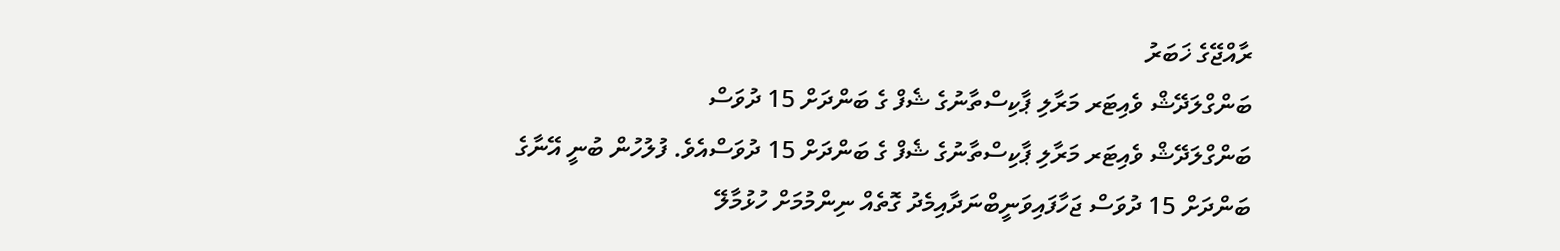ރާއްޖޭގެ ޚަބަރު
ބަންގްލަދޭޝް ވެއިޓަރ މަރާލި ޕާކިސްތާނުގެ ޝެފް ގެ ބަންދަށް 15 ދުވަސް
ބަންގްލަދޭޝް ވެއިޓަރ މަރާލި ޕާކިސްތާނުގެ ޝެފް ގެ ބަންދަށް 15 ދުވަސްއެވެ. ފުލުހުން ބުނީ އޭނާގެ ބަންދަށް 15 ދުވަސް ޖަހާފައިވަނީބްނަދާއިމެދު ގޮތެއް ނިންމުމަށް ހުޅުމާލޭ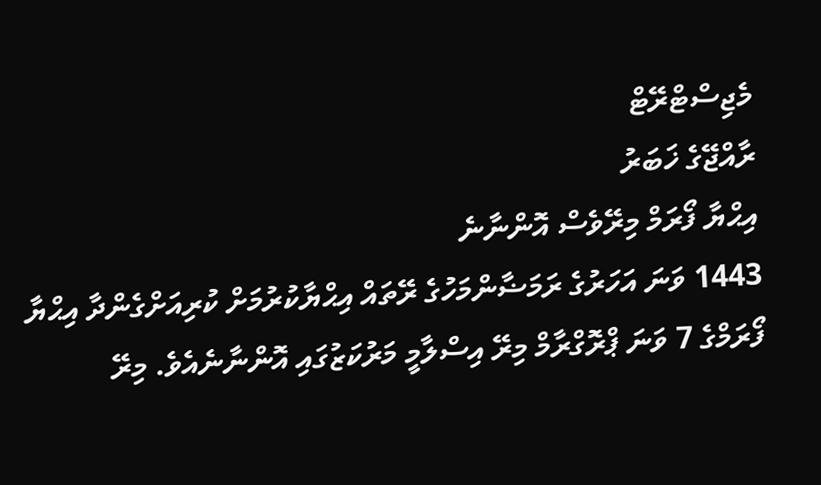މެޖިސްޓްރޭޓް
ރާއްޖޭގެ ޚަބަރު
އިޙްޔާ ފޯރަމް މިރޭވެސް އޮންނާނެ
1443 ވަނަ އަހަރުގެ ރަމަޟާންމަހުގެ ރޭތައް އިޙްޔާކުރުމަށް ކުރިއަށްގެންދާ އިޙްޔާ ފޯރަމްގެ 7 ވަނަ ޕްރޮގްރާމް މިރޭ އިސްލާމީ މަރުކަޒުގައި އޮންނާނެއެވެ. މިރޭ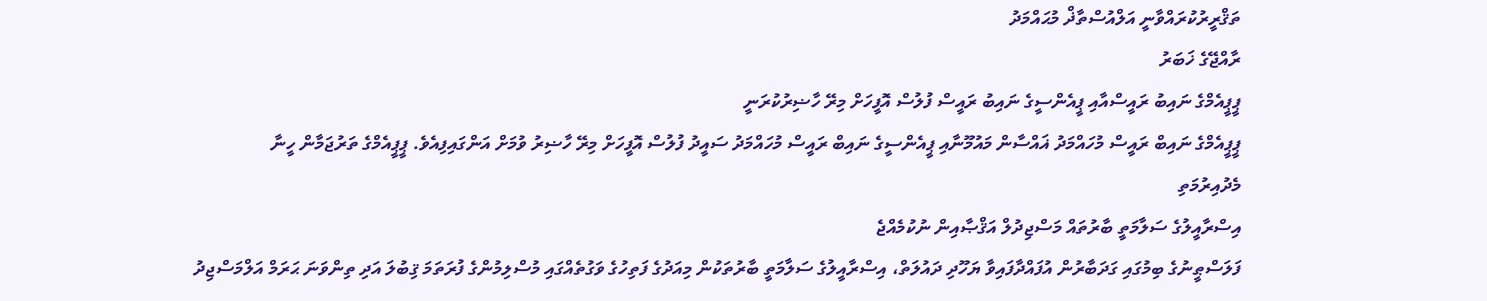ތަޤްރީރުކުރައްވާނީ އަލްއުސްތާޛް މުޙައްމަދު
ރާއްޖޭގެ ޚަބަރު
ޕީޕީއެމްގެ ނައިބު ރައީސްއާއި ޕީއެންސީގެ ނައިބު ރައީސް ފުލުސް އޮފީހަށް މިރޭ ހާޟިރުކުރަނީ
ޕީޕީއެމްގެ ނައިބް ރައީސް މުހައްމަދު ޣައްސާން މައުމޫނާއި ޕީއެންސީގެ ނައިބް ރައީސް މުހައްމަދު ސައީދު ފުލުސް އޮފީހަށް މިރޭ ހާޟިރު ވުމަށް އަންގައިފިއެވެ. ޕީޕީއެމްގެ ތަރުޖަމާން ހީނާ
މެދުއިރުމަތި
އިސްރާއީލުގެ ސަލާމަތީ ބާރުތައް މަސްޖިދުލް އަޤްޞާއިން ނުކުމެއްޖެ
ފަލަސްޠީނުގެ ބިމުގައި ގަދަބާރުން އުފައްދާފައިވާ ޔަހޫދި ދައުލަތް، އިސްރާއީލުގެ ސަލާމަތީ ބާރުތަކުން މިއަދުގެ ފަތިހުގެ ވަގުތެއްގައި މުސްލިމުންގެ ފުރަތަމަ ޤިބުލަ އަދި ތިންވަނަ ޙަރަމް އަލްމަސްޖިދު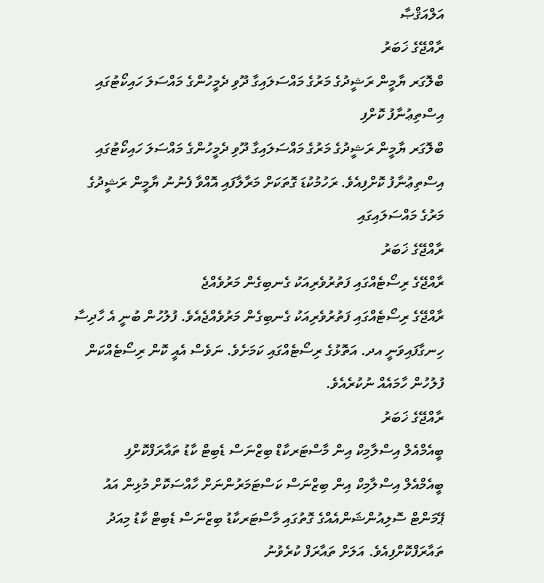އަލްއަޤްޞާ
ރާއްޖޭގެ ޚަބަރު
ބްލޮގަރ ޔާމީން ރަޝީދުގެ މަރުގެ މައްސަލައިގާ ދޫވި ދެމީހުންގެ މައްސަލަ ހައިކޯޓުގައި އިސްތިޢުނާފު ކޮށްފި
ބްލޮގަރ ޔާމީން ރަޝީދުގެ މަރުގެ މައްސަލައިގާ ދޫވި ދެމީހުންގެ މައްސަލަ ހައިކޯޓުގައި އިސްތިޢުނާފު ކޮށްފިއެވެ. ރަހުމުކުޑަ ގޮތަކަށް މަރާލާފައި އޮއްވާ ފެނުނު ޔާމީން ރަޝީދުގެ މަރުގެ މައްސަލައިގައި
ރާއްޖޭގެ ޚަބަރު
ރާއްޖޭގެ ރިސޯޓެއްގައި ފަތުރުވެރިއަކު ގެނބިގެން މަރުވެއްޖެ
ރާއްޖޭގެ ރިސޯޓެއްގައި ފަތުރުވެރިއަކު ގެނބިގެން މަރުވެއްޖެއެވެ. ފުލުހުން ބުނީ އެ ހާދިސާ ހިނގާފައިވަނީ އދ. އަތޮޅުގެ ރިސޯޓެއްގައި ކަމަށެވެ. ނަވެސް އެއީ ކޮން ރިސޯޓެއްކަން ފުލުހުން ހާމައެއް ނުކުރެއެވެ.
ރާއްޖޭގެ ޚަބަރު
ބީއެމްއެލް އިސްލާމިކް އިން މާސްޓަރކާޑް ބިޒްނަސް ޑެބިޓް ކާޑު ތައާރަފްކޮށްފި
ބީއެމްއެލް އިސްލާމިކް އިން ބިޒްނަސް ކަސްޓަމަރުންނަށް ހާއްސަކޮށް މުޅިން އައު ޕޭމަންޓް ސޮލިއުންޝަންއެއްގެ ގޮތުގައި މާސްޓަރކާޑު ބިޒްނަސް ޑެބިޓް ކާޑު މިއަދު ތައާރަފްކޮށްފިއެވެ. އަލަށް ތައާރަފް ކުރެވުނު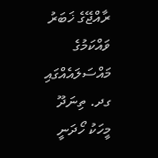ރާއްޖޭގެ ޚަބަރު
ވައްކަމުގެ މައްސަލައެއްގައި ގދ. ތިނަދޫ މީހަކު ހޯދަނީ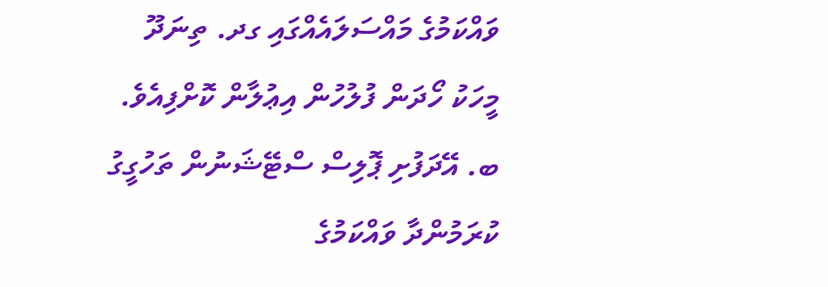ވައްކަމުގެ މައްސަލައެއްގައި ގދ. ތިނަދޫ މީހަކު ހޯދަން ފުލުހުން އިޢުލާން ކޮށްފިއެވެ. ބ. އޭދަފުށި ޕޮލިސް ސްޓޭޝަނުން ތަހުގީގު ކުރަމުންދާ ވައްކަމުގެ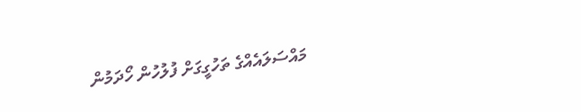މައްސަލައެއްގެ ތަހުގީގަށް ފުލުހުން ހޯދަމުން